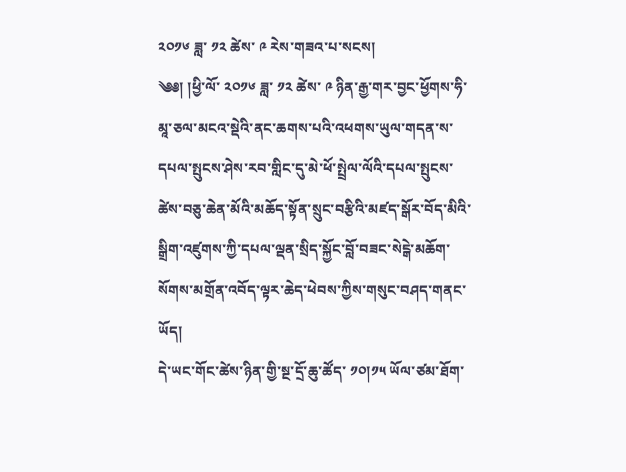༢༠༡༦ ཟླ་ ༡༢ ཚེས་ ༩ རེས་གཟའ་པ་སངས།
༄༅། །ཕྱི་ལོ་ ༢༠༡༦ ཟླ་ ༡༢ ཚེས་ ༩ ཉིན་རྒྱ་གར་བྱང་ཕྱོགས་ཧི་མཱ་ཅལ་མངའ་སྡེའི་ནང་ཆགས་པའི་འཕགས་ཡུལ་གདན་ས་དཔལ་སྤུངས་ཤེས་རབ་གླིང་དུ་མེ་ཕོ་སྤྲེལ་ལོའི་དཔལ་སྤུངས་ཚེས་བཅུ་ཆེན་མོའི་མཆོད་སྟོན་སྲུང་བརྩིའི་མཛད་སྒོར་བོད་མིའི་སྒྲིག་འཛུགས་ཀྱི་དཔལ་ལྡན་སྲིད་སྐྱོང་བློ་བཟང་སེངྒེ་མཆོག་སོགས་མགྲོན་འབོད་ལྟར་ཆེད་ཕེབས་ཀྱིས་གསུང་བཤད་གནང་ཡོད།
དེ་ཡང་གོང་ཚེས་ཉིན་གྱི་སྔ་དྲོ་ཆུ་ཚོད་ ༡༠།༡༥ ཡོལ་ཙམ་ཐོག་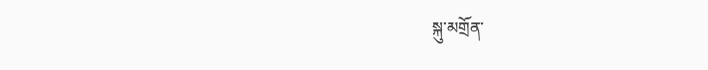སྐུ་མགྲོན་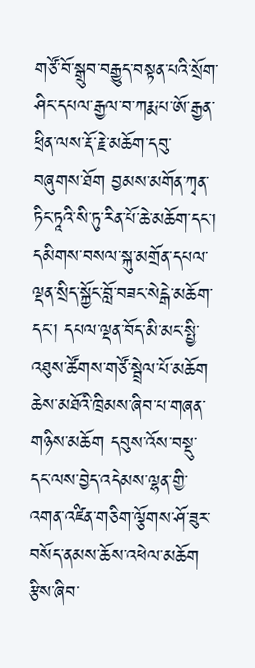གཙོ་བོ་སྒྲུབ་བརྒྱུད་བསྟན་པའི་སྲོག་ཤིང་དཔལ་རྒྱལ་བ་ཀརྨ་པ་ཨོ་རྒྱན་ཕྲིན་ལས་རྡོ་རྗེ་མཆོག་དབུ་བཞུགས་ཐོག བྱམས་མགོན་ཀྭན་ཏིང་ཏཱའི་སི་ཏུ་རིན་པོ་ཆེ་མཆོག་དང་། དམིགས་བསལ་སྐུ་མགྲོན་དཔལ་ལྡན་སྲིད་སྐྱོང་བློ་བཟང་སེངྒེ་མཆོག་དང་། དཔལ་ལྡན་བོད་མི་མང་སྤྱི་འཐུས་ཚོགས་གཙོ་སྦྲེལ་པོ་མཆོག ཆེས་མཐོའི་ཁྲིམས་ཞིབ་པ་གཞན་གཉིས་མཆོག དབུས་འོས་བསྡུ་དང་ལས་བྱེད་འདེམས་ལྷན་གྱི་འགན་འཛིན་གཅིག་ལྕོགས་ཤོ་ཟུར་བསོད་ནམས་ཆོས་འཕེལ་མཆོག རྩིས་ཞིབ་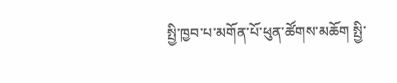སྤྱི་ཁྱབ་པ་མགོན་པོ་ཕུན་ཚོགས་མཆོག སྤྱི་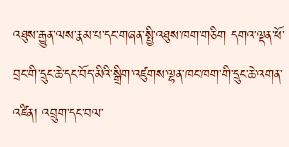འཐུས་རྒྱུན་ལས་རྣམ་པ་དང་གཞན་སྤྱི་འཐུས་ཁག་གཅིག དགའ་ལྡན་ཕོ་བྲང་གི་དྲུང་ཆེ་དང་བོད་མིའི་སྒྲིག་འཛུགས་ལྷན་ཁང་ཁག་གི་དྲུང་ཆེ་འགན་འཛིན། འབྲུག་དང་བལ་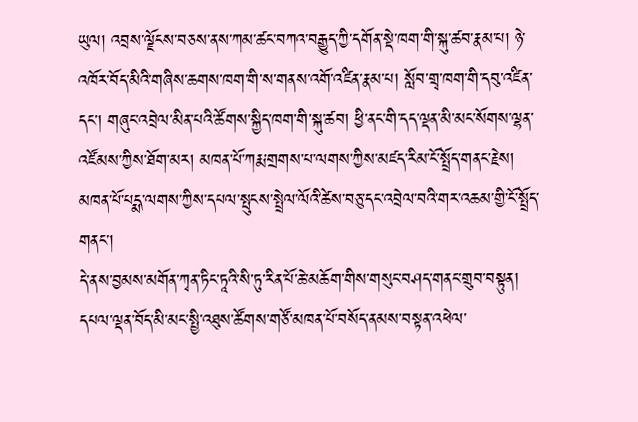ཡུལ། འབྲས་ལྗོངས་བཅས་ནས་ཀམ་ཚང་བཀའ་བརྒྱུད་ཀྱི་དགོན་སྡེ་ཁག་གི་སྐུ་ཚབ་རྣམ་པ། ཉེ་འཁོར་བོད་མིའི་གཞིས་ཆགས་ཁག་གི་ས་གནས་འགོ་འཛིན་རྣམ་པ། སློབ་གྲྭ་ཁག་གི་དབུ་འཛིན་དང་། གཞུང་འབྲེལ་མིན་པའི་ཚོགས་སྐྱིད་ཁག་གི་སྐུ་ཚབ། ཕྱི་ནང་གི་དད་ལྡན་མི་མང་སོགས་ལྷན་འཛོམས་ཀྱིས་ཐོག་མར། མཁན་པོ་ཀརྨ་གྲགས་པ་ལགས་ཀྱིས་མཛད་རིམ་ངོ་སྤྲོད་གནང་རྗེས། མཁན་པོ་པདྨ་ལགས་ཀྱིས་དཔལ་སྤུངས་སྤྲེལ་ལོའི་ཚེས་བཅུ་དང་འབྲེལ་བའི་གར་འཆམ་གྱི་ངོ་སྤྲོད་གནང་།
དེ་ནས་བྱམས་མགོན་ཀྭན་ཏིང་ཏཱའི་སི་ཏུ་རིན་པོ་ཆེ་མཆོག་གིས་གསུང་བཤད་གནང་གྲུབ་བསྟུན། དཔལ་ལྡན་བོད་མི་མང་སྤྱི་འཐུས་ཚོགས་གཙོ་མཁན་པོ་བསོད་ནམས་བསྟན་འཕེལ་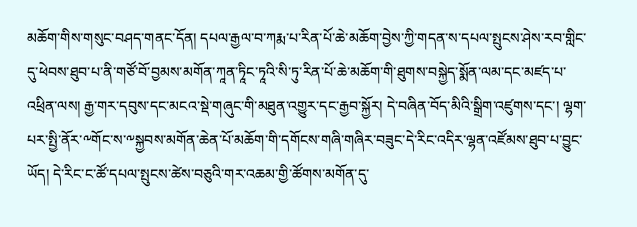མཆོག་གིས་གསུང་བཤད་གནང་དོན། དཔལ་རྒྱལ་བ་ཀརྨ་པ་རིན་པོ་ཆེ་མཆོག་བྱེས་ཀྱི་གདན་ས་དཔལ་སྤུངས་ཤེས་རབ་གླིང་དུ་ཕེབས་ཐུབ་པ་ནི་གཙོ་བོ་བྱམས་མགོན་ཀཱན་ཏཱིང་ཏཱའི་སི་ཏུ་རིན་པོ་ཆེ་མཆོག་གི་ཐུགས་བསྐྱེད་སྨོན་ལམ་དང་མཛད་པ་འཕྲིན་ལས། རྒྱ་གར་དབུས་དང་མངའ་སྡེ་གཞུང་གི་མཐུན་འགྱུར་དང་རྒྱབ་སྐྱོར། དེ་བཞིན་བོད་མིའི་སྒྲིག་འཛུགས་དང་། ལྷག་པར་སྤྱི་ནོར་༸གོང་ས་༸སྐྱབས་མགོན་ཆེན་པོ་མཆོག་གི་དགོངས་གཞི་གཞིར་བཟུང་དེ་རིང་འདིར་ལྷན་འཛོམས་ཐུབ་པ་བྱུང་ཡོད། དེ་རིང་ང་ཚོ་དཔལ་སྤུངས་ཚེས་བཅུའི་གར་འཆམ་གྱི་ཚོགས་མགོན་དུ་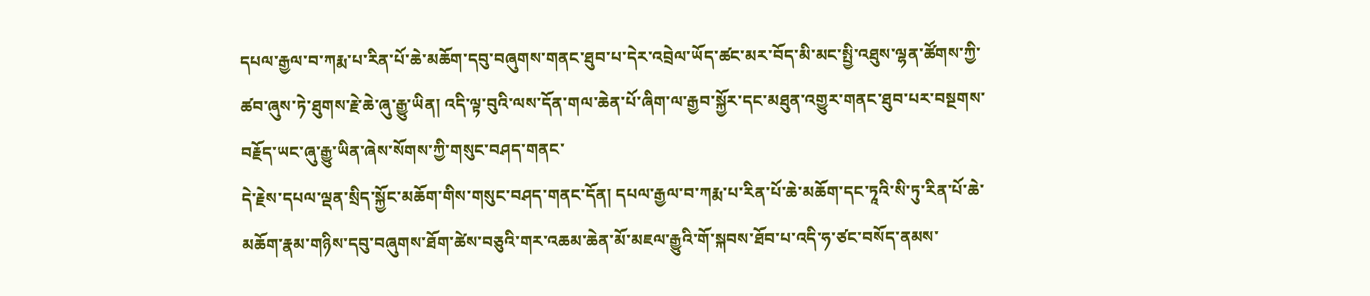དཔལ་རྒྱལ་བ་ཀརྨ་པ་རིན་པོ་ཆེ་མཆོག་དབུ་བཞུགས་གནང་ཐུབ་པ་དེར་འབྲེལ་ཡོད་ཚང་མར་བོད་མི་མང་སྤྱི་འཐུས་ལྷན་ཚོགས་ཀྱི་ཚབ་ཞུས་ཏེ་ཐུགས་རྗེ་ཆེ་ཞུ་རྒྱུ་ཡིན། འདི་ལྟ་བུའི་ལས་དོན་གལ་ཆེན་པོ་ཞིག་ལ་རྒྱབ་སྐྱོར་དང་མཐུན་འགྱུར་གནང་ཐུབ་པར་བསྔགས་བརྗོད་ཡང་ཞུ་རྒྱུ་ཡིན་ཞེས་སོགས་ཀྱི་གསུང་བཤད་གནང་
དེ་རྗེས་དཔལ་ལྡན་སྲིད་སྐྱོང་མཆོག་གིས་གསུང་བཤད་གནང་དོན། དཔལ་རྒྱལ་བ་ཀརྨ་པ་རིན་པོ་ཆེ་མཆོག་དང་ཏཱའི་སི་ཏུ་རིན་པོ་ཆེ་མཆོག་རྣམ་གཉིས་དབུ་བཞུགས་ཐོག་ཚེས་བཅུའི་གར་འཆམ་ཆེན་མོ་མཇལ་རྒྱུའི་གོ་སྐབས་ཐོབ་པ་འདི་ཧ་ཙང་བསོད་ནམས་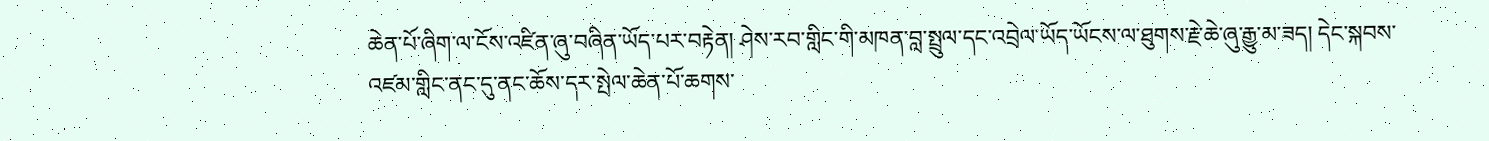ཆེན་པོ་ཞིག་ལ་ངོས་འཛིན་ཞུ་བཞིན་ཡོད་པར་བརྟེན། ཤེས་རབ་གླིང་གི་མཁན་བླ་སྤྲུལ་དང་འབྲེལ་ཡོད་ཡོངས་ལ་ཐུགས་རྗེ་ཆེ་ཞུ་རྒྱུ་མ་ཟད། དེང་སྐབས་འཛམ་གླིང་ནང་དུ་ནང་ཆོས་དར་སྤེལ་ཆེན་པོ་ཆགས་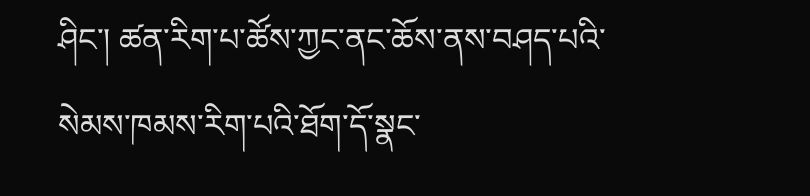ཤིང་། ཚན་རིག་པ་ཚོས་ཀྱང་ནང་ཆོས་ནས་བཤད་པའི་སེམས་ཁམས་རིག་པའི་ཐོག་དོ་སྣང་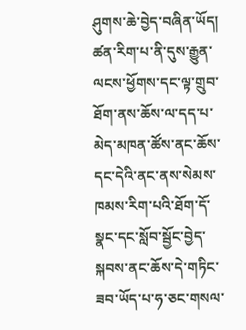ཤུགས་ཆེ་བྱེད་བཞིན་ཡོད། ཚན་རིག་པ་ནི་དུས་རྒྱུན་ལངས་ཕྱོགས་དང་ལྟ་གྲུབ་ཐོག་ནས་ཆོས་ལ་དད་པ་མེད་མཁན་ཚོས་ནང་ཆོས་དང་དེའི་ནང་ནས་སེམས་ཁམས་རིག་པའི་ཐོག་དོ་སྣང་དང་སློབ་སྦྱོང་བྱེད་སྐབས་ནང་ཆོས་དེ་གཏིང་ཟབ་ཡོད་པ་ཧ་ཅང་གསལ་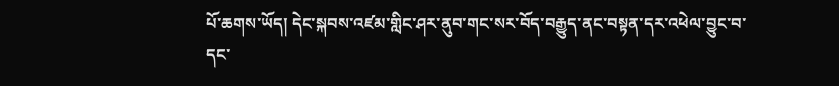པོ་ཆགས་ཡོད། དེང་སྐབས་འཛམ་གླིང་ཤར་ནུབ་གང་སར་བོད་བརྒྱུད་ནང་བསྟན་དར་འཕེལ་བྱུང་བ་དང་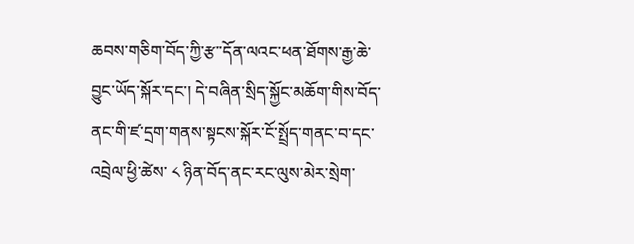ཆབས་གཅིག་བོད་ཀྱི་རྩ་་དོན་ལའང་ཕན་ཐོགས་རྒྱ་ཆེ་བྱུང་ཡོད་སྐོར་དང་། དེ་བཞིན་སྲིད་སྐྱོང་མཆོག་གིས་བོད་ནང་གི་ཛ་དྲག་གནས་སྟངས་སྐོར་ངོ་སྤྲོད་གནང་བ་དང་འབྲེལ་ཕྱི་ཚེས་ ༨ ཉིན་བོད་ནང་རང་ལུས་མེར་སྲེག་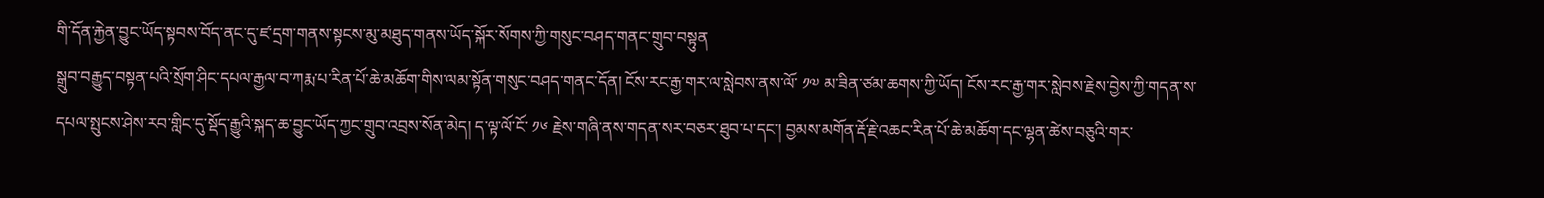གི་དོན་རྐྱེན་བྱུང་ཡོད་སྟབས་བོད་ནང་དུ་ཛ་དྲག་གནས་སྟངས་མུ་མཐུད་གནས་ཡོད་སྐོར་སོགས་ཀྱི་གསུང་བཤད་གནང་གྲུབ་བསྟུན
སྒྲུབ་བརྒྱུད་བསྟན་པའི་སྲོག་ཤིང་དཔལ་རྒྱལ་བ་ཀརྨ་པ་རིན་པོ་ཆེ་མཆོག་གིས་ལམ་སྟོན་གསུང་བཤད་གནང་དོན། ངོས་རང་རྒྱ་གར་ལ་སླེབས་ནས་ལོ་ ༡༧ མ་ཟིན་ཙམ་ཆགས་ཀྱི་ཡོད། ངོས་རང་རྒྱ་གར་སླེབས་རྗེས་བྱེས་ཀྱི་གདན་ས་དཔལ་སྤུངས་ཤེས་རབ་གླིང་དུ་སྡོད་རྒྱུའི་སྐད་ཆ་བྱུང་ཡོད་ཀྱང་གྲུབ་འབྲས་སོན་མེད། ད་ལྟ་ལོ་ངོ་ ༡༦ རྗེས་གཞི་ནས་གདན་སར་བཅར་ཐུབ་པ་དང་། བྱམས་མགོན་རྡོ་རྗེ་འཆང་རིན་པོ་ཆེ་མཆོག་དང་ལྷན་ཚེས་བཅུའི་གར་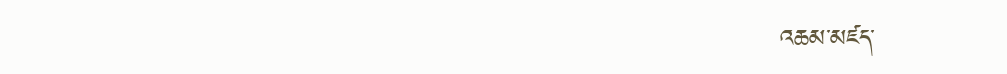འཆམ་མཛད་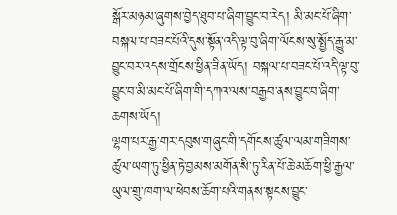སྒོར་མཉམ་ཞུགས་བྱེད་ཐུབ་པ་ཞིག་བྱུང་བ་རེད། མི་མང་པོ་ཞིག་བསྐལ་པ་བཟང་པོའི་དུས་སྟོན་འདི་ལྟ་བུ་ཞིག་ལོངས་སུ་སྤྱོད་རྒྱུ་མ་བྱུང་བར་འདས་གྲོངས་ཕྱིན་ཟིན་ཡོད། བསྐལ་པ་བཟང་པོ་འདི་ལྟ་བུ་བྱུང་བ་མི་མང་པོ་ཞིག་གི་དཀའ་ལས་བརྒྱབ་ནས་བྱུང་བ་ཞིག་ཆགས་ཡོད།
ལྷག་པར་རྒྱ་གར་དབུས་གཞུང་གི་དགོངས་ཚུལ་ལམ་གཟིགས་ཚུལ་ཡག་ཏུ་ཕྱིན་ཏེ་བྱམས་མགོན་སི་ཏུ་རིན་པོ་ཆེ་མཆོག་ཕྱི་རྒྱལ་ཡུལ་གྲུ་ཁག་ལ་ཕེབས་ཆོག་པའི་གནས་སྟངས་བྱུང་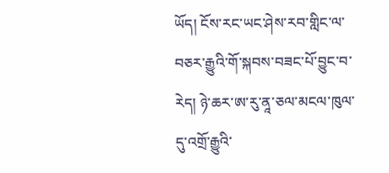ཡོད། ངོས་རང་ཡང་ཤེས་རབ་གླིང་ལ་བཅར་རྒྱུའི་གོ་སྐབས་བཟང་པོ་བྱུང་བ་རེད། ཉེ་ཆར་ཨ་རུ་ནཱ་ཅལ་མངལ་ཁུལ་དུ་འགྲོ་རྒྱུའི་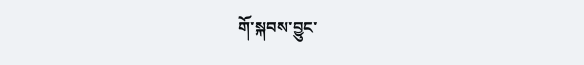གོ་སྐབས་བྱུང་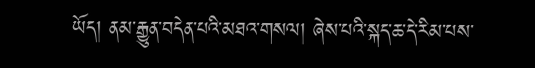ཡོད། ནམ་རྒྱུན་བདེན་པའི་མཐའ་གསལ། ཞེས་པའི་སྐད་ཆ་དེ་རིམ་པས་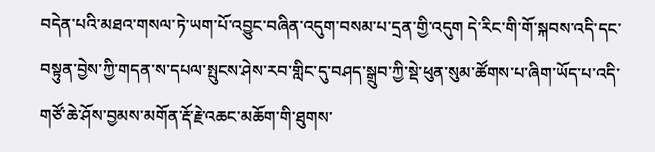བདེན་པའི་མཐའ་གསལ་ཏེ་ཡག་པོ་འབྱུང་བཞིན་འདུག་བསམ་པ་དྲན་གྱི་འདུག དེ་རིང་གི་གོ་སྐབས་འདི་དང་བསྟུན་བྱེས་ཀྱི་གདན་ས་དཔལ་སྤུངས་ཤེས་རབ་གླིང་དུ་བཤད་སྒྲུབ་ཀྱི་སྡེ་ཕུན་སུམ་ཚོགས་པ་ཞིག་ཡོད་པ་འདི་གཙོ་ཆེ་ཤོས་བྱམས་མགོན་རྡོ་རྗེ་འཆང་མཆོག་གི་ཐུགས་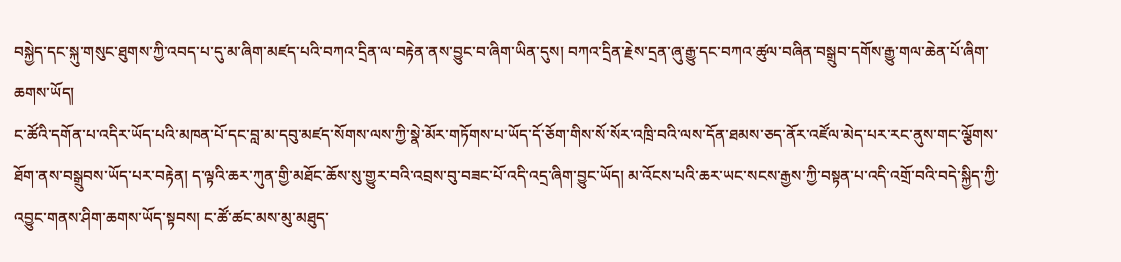བསྐྱེད་དང་སྐུ་གསུང་ཐུགས་ཀྱི་འབད་པ་དུ་མ་ཞིག་མཛད་པའི་བཀའ་དྲིན་ལ་བརྟེན་ནས་བྱུང་བ་ཞིག་ཡིན་དུས། བཀའ་དྲིན་རྗེས་དྲན་ཞུ་རྒྱུ་དང་བཀའ་ཚུལ་བཞིན་བསྒྲུབ་དགོས་རྒྱུ་གལ་ཆེན་པོ་ཞིག་ཆགས་ཡོད།
ང་ཚོའི་དགོན་པ་འདིར་ཡོད་པའི་མཁན་པོ་དང་བླ་མ་དབུ་མཛད་སོགས་ལས་ཀྱི་སྣེ་མོར་གཏོགས་པ་ཡོད་དོ་ཅོག་གིས་སོ་སོར་འཁྲི་བའི་ལས་དོན་ཐམས་ཅད་ནོར་འཛོལ་མེད་པར་རང་ནུས་གང་ལྕོགས་ཐོག་ནས་བསྒྲུབས་ཡོད་པར་བརྟེན། ད་ལྟའི་ཆར་ཀུན་གྱི་མཐོང་ཆོས་སུ་གྱུར་བའི་འབྲས་བུ་བཟང་པོ་འདི་འདྲ་ཞིག་བྱུང་ཡོད། མ་འོངས་པའི་ཆར་ཡང་སངས་རྒྱས་ཀྱི་བསྟན་པ་འདི་འགྲོ་བའི་བདེ་སྐྱིད་ཀྱི་འབྱུང་གནས་ཤིག་ཆགས་ཡོད་སྟབས། ང་ཚོ་ཚང་མས་མུ་མཐུད་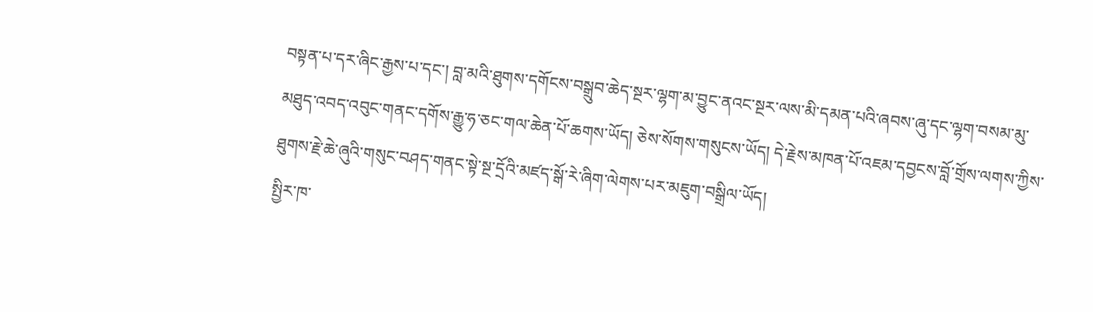བསྟན་པ་དར་ཞིང་རྒྱས་པ་དང་། བླ་མའི་ཐུགས་དགོངས་བསྒྲུབ་ཆེད་སྔར་ལྷག་མ་བྱུང་ནའང་སྔར་ལས་མི་དམན་པའི་ཞབས་ཞུ་དང་ལྷག་བསམ་མུ་མཐུད་འབད་འབུང་གནང་དགོས་རྒྱུ་ཧ་ཅང་གལ་ཆེན་པོ་ཆགས་ཡོད། ཅེས་སོགས་གསུངས་ཡོད། དེ་རྗེས་མཁན་པོ་འཇམ་དབྱངས་བློ་གྲོས་ལགས་ཀྱིས་ཐུགས་རྗེ་ཆེ་ཞུའི་གསུང་བཤད་གནང་སྟེ་སྔ་དྲོའི་མཛད་སྒོ་རེ་ཞིག་ལེགས་པར་མཇུག་བསྒྲིལ་ཡོད།
སྤྱིར་ཁ་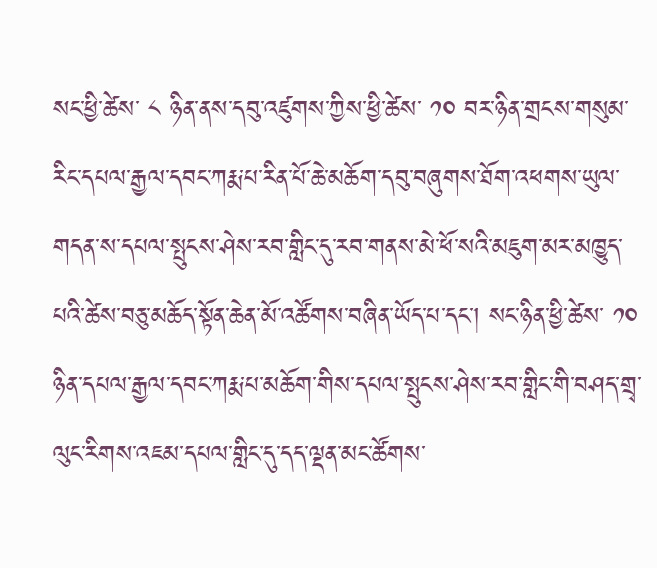སང་ཕྱི་ཚེས་ ༨ ཉིན་ནས་དབུ་འཛུགས་ཀྱིས་ཕྱི་ཚེས་ ༡༠ བར་ཉིན་གྲངས་གསུམ་རིང་དཔལ་རྒྱལ་དབང་ཀརྨ་པ་རིན་པོ་ཆེ་མཆོག་དབུ་བཞུགས་ཐོག་འཕགས་ཡུལ་གདན་ས་དཔལ་སྤུངས་ཤེས་རབ་གླིང་དུ་རབ་གནས་མེ་ཕོ་སའི་མཇུག་མར་མཁྱུད་པའི་ཚེས་བཅུ་མཆོད་སྟོན་ཆེན་མོ་འཚོགས་བཞིན་ཡོད་པ་དང་། སང་ཉིན་ཕྱི་ཚེས་ ༡༠ ཉིན་དཔལ་རྒྱལ་དབང་ཀརྨ་པ་མཆོག་གིས་དཔལ་སྤུངས་ཤེས་རབ་གླིང་གི་བཤད་གྲྭ་ལུང་རིགས་འཇམ་དཔལ་གླིང་དུ་དད་ལྡན་མང་ཚོགས་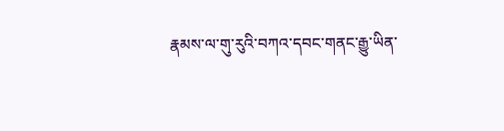རྣམས་ལ་གུ་རུའི་བཀའ་དབང་གནང་རྒྱུ་ཡིན་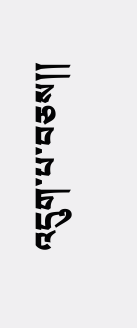འདུག་པ་བཅས།།